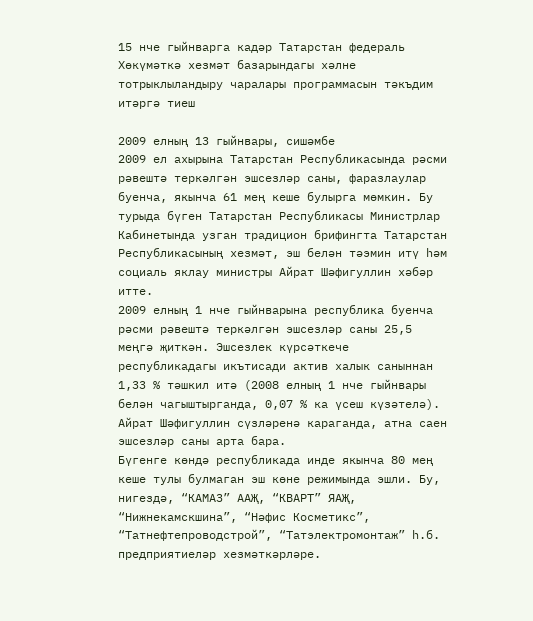15 нче гыйнварга кадәр Татарстан федераль Хөкүмәткә хезмәт базарындагы хәлне тотрыклыландыру чаралары программасын тәкъдим итәргә тиеш

2009 елның 13 гыйнвары, сишәмбе
2009 ел ахырына Татарстан Республикасында рәсми рәвештә теркәлгән эшсезләр саны, фаразлаулар буенча, якынча 61 мең кеше булырга мөмкин. Бу турыда бүген Татарстан Республикасы Министрлар Кабинетында узган традицион брифингта Татарстан Республикасының хезмәт, эш белән тәэмин итү һәм социаль яклау министры Айрат Шәфигуллин хәбәр итте.
2009 елның 1 нче гыйнварына республика буенча рәсми рәвештә теркәлгән эшсезләр саны 25,5 меңгә җиткән. Эшсезлек күрсәткече республикадагы икътисади актив халык саныннан 1,33 % тәшкил итә (2008 елның 1 нче гыйнвары белән чагыштырганда, 0,07 % ка үсеш күзәтелә).
Айрат Шәфигуллин сүзләренә караганда, атна саен эшсезләр саны арта бара.
Бүгенге көндә республикада инде якынча 80 мең кеше тулы булмаган эш көне режимында эшли. Бу, нигездә, “КАМАЗ” ААҖ, “КВАРТ” ЯАҖ, “Нижнекамскшина”, “Нәфис Косметикс”, “Татнефтепроводстрой”, “Татэлектромонтаж” һ.б. предприятиеләр хезмәткәрләре.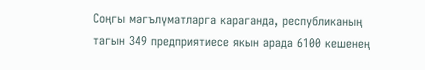Соңгы мәгълүматларга караганда, республиканың тагын 349 предприятиесе якын арада 6100 кешенең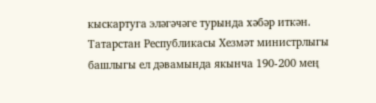кыскартуга эләгәчәге турында хәбәр иткән.
Татарстан Республикасы Хезмәт министрлыгы башлыгы ел дәвамында якынча 190-200 мең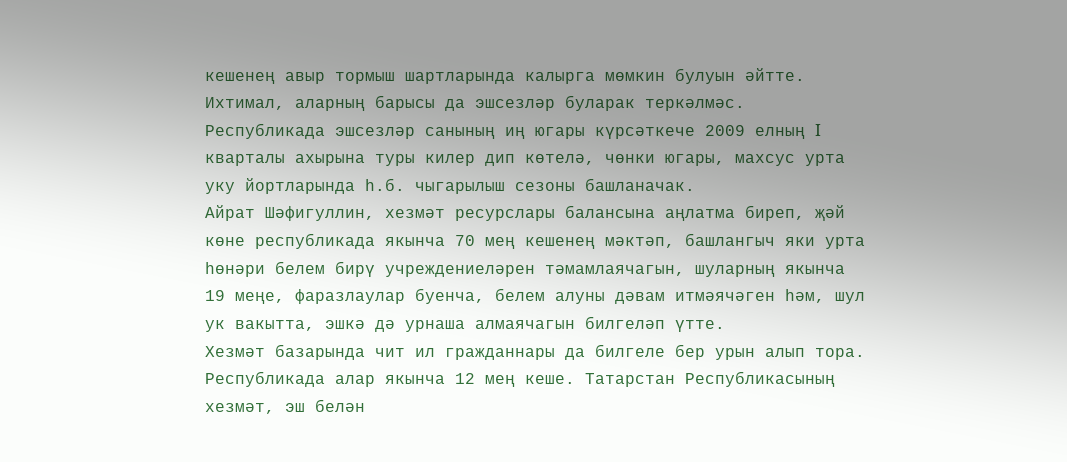кешенең авыр тормыш шартларында калырга мөмкин булуын әйтте. Ихтимал, аларның барысы да эшсезләр буларак теркәлмәс.
Республикада эшсезләр санының иң югары күрсәткече 2009 елның I кварталы ахырына туры килер дип көтелә, чөнки югары, махсус урта уку йортларында һ.б. чыгарылыш сезоны башланачак.
Айрат Шәфигуллин, хезмәт ресурслары балансына аңлатма биреп, җәй көне республикада якынча 70 мең кешенең мәктәп, башлангыч яки урта һөнәри белем бирү учреждениеләрен тәмамлаячагын, шуларның якынча 19 меңе, фаразлаулар буенча, белем алуны дәвам итмәячәген һәм, шул ук вакытта, эшкә дә урнаша алмаячагын билгеләп үтте.
Хезмәт базарында чит ил гражданнары да билгеле бер урын алып тора. Республикада алар якынча 12 мең кеше. Татарстан Республикасының хезмәт, эш белән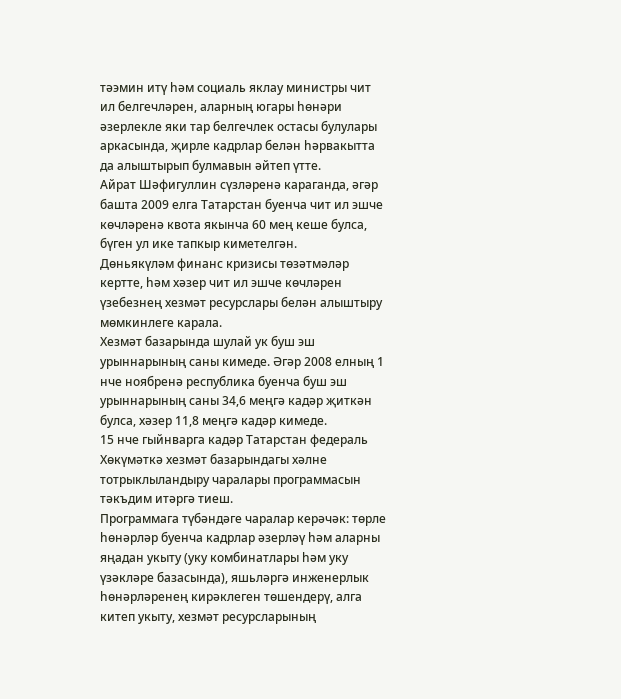тәэмин итү һәм социаль яклау министры чит ил белгечләрен, аларның югары һөнәри әзерлекле яки тар белгечлек остасы булулары аркасында, җирле кадрлар белән һәрвакытта да алыштырып булмавын әйтеп үтте.
Айрат Шәфигуллин сүзләренә караганда, әгәр башта 2009 елга Татарстан буенча чит ил эшче көчләренә квота якынча 60 мең кеше булса, бүген ул ике тапкыр киметелгән.
Дөньякүләм финанс кризисы төзәтмәләр кертте, һәм хәзер чит ил эшче көчләрен үзебезнең хезмәт ресурслары белән алыштыру мөмкинлеге карала.
Хезмәт базарында шулай ук буш эш урыннарының саны кимеде. Әгәр 2008 елның 1 нче ноябренә республика буенча буш эш урыннарының саны 34,6 меңгә кадәр җиткән булса, хәзер 11,8 меңгә кадәр кимеде.
15 нче гыйнварга кадәр Татарстан федераль Хөкүмәткә хезмәт базарындагы хәлне тотрыклыландыру чаралары программасын тәкъдим итәргә тиеш.
Программага түбәндәге чаралар керәчәк: төрле һөнәрләр буенча кадрлар әзерләү һәм аларны яңадан укыту (уку комбинатлары һәм уку үзәкләре базасында), яшьләргә инженерлык һөнәрләренең кирәклеген төшендерү, алга китеп укыту, хезмәт ресурсларының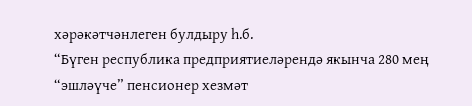хәрәкәтчәнлеген булдыру һ.б.
“Бүген республика предприятиеләрендә якынча 280 мең “эшләүче” пенсионер хезмәт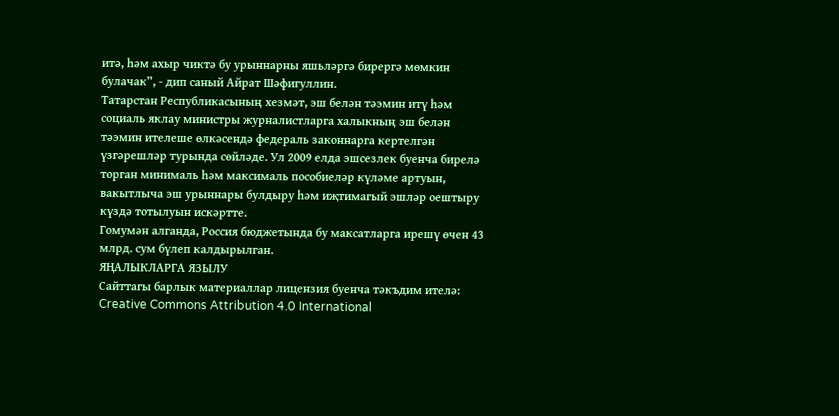итә, һәм ахыр чиктә бу урыннарны яшьләргә бирергә мөмкин булачак”, - дип саный Айрат Шәфигуллин.
Татарстан Республикасының хезмәт, эш белән тәэмин итү һәм социаль яклау министры журналистларга халыкның эш белән тәэмин ителеше өлкәсендә федераль законнарга кертелгән үзгәрешләр турында сөйләде. Ул 2009 елда эшсезлек буенча бирелә торган минималь һәм максималь пособиеләр күләме артуын, вакытлыча эш урыннары булдыру һәм иҗтимагый эшләр оештыру күздә тотылуын искәртте.
Гомумән алганда, Россия бюджетында бу максатларга ирешү өчен 43 млрд. сум бүлеп калдырылган.
ЯҢАЛЫКЛАРГА ЯЗЫЛУ
Сайттагы барлык материаллар лицензия буенча тәкъдим ителә:
Creative Commons Attribution 4.0 International